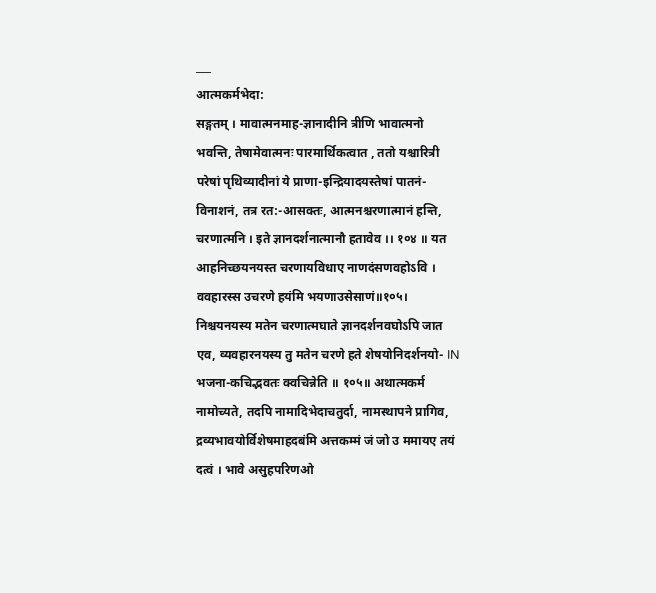___
आत्मकर्मभेदा:
सङ्गतम् । मावात्मनमाह-ज्ञानादीनि त्रीणि भावात्मनो भवन्ति, तेषामेवात्मनः पारमार्थिकत्वात , ततो यश्चारित्री परेषां पृथिव्यादीनां ये प्राणा-इन्द्रियादयस्तेषां पातनं-विनाशनं, तत्र रत:-आसक्तः, आत्मनश्चरणात्मानं हन्ति, चरणात्मनि । इते ज्ञानदर्शनात्मानौ हतावेव ।। १०४ ॥ यत आहनिच्छयनयस्त चरणायविधाए नाणदंसणवहोऽवि । ववहारस्स उचरणे हयंमि भयणाउसेसाणं॥१०५।
निश्चयनयस्य मतेन चरणात्मघाते ज्ञानदर्शनवघोऽपि जात एव, व्यवहारनयस्य तु मतेन चरणे हते शेषयोनिदर्शनयो- IN भजना-कचिद्भवतः क्वचिन्नेति ॥ १०५॥ अथात्मकर्म नामोच्यते, तदपि नामादिभेदाचतुर्दा, नामस्थापने प्रागिव, द्रव्यभावयोर्विशेषमाहदबंमि अत्तकम्मं जं जो उ ममायए तयं दत्वं । भावे असुहपरिणओ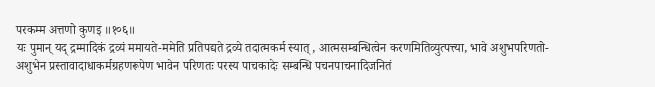परकम्म अत्तणो कुणइ ॥१०६॥
यः पुमान् यद् द्रम्मादिकं द्रव्यं ममायते-ममेति प्रतिपद्यते द्रव्ये तदात्मकर्म स्यात् , आत्मसम्बन्धित्वेन करणमितिव्युत्पत्त्या, भावे अशुभपरिणतो-अशुभेन प्रस्तावादाधाकर्मग्रहणरूपेण भावेन परिणतः परस्य पाचकादेः सम्बन्धि पचनपाचनादिजनितं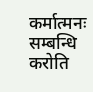कर्मात्मनः सम्बन्धि करोति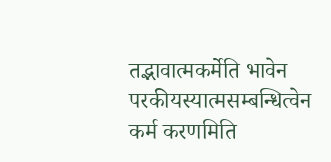तद्भावात्मकर्मेति भावेन परकीयस्यात्मसम्बन्धित्वेन कर्म करणमिति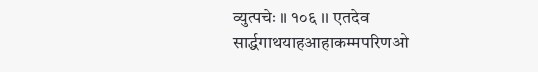व्युत्पचेः ॥ १०६ ।। एतदेव सार्द्धगाथयाहआहाकम्मपरिणओ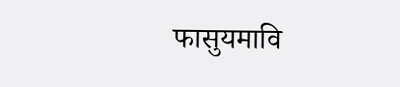फासुयमावि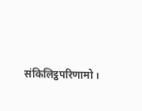संकिलिट्ठपरिणामो।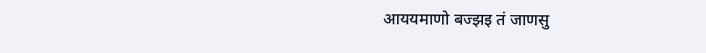आययमाणो बज्झइ तं जाणसु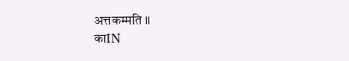अत्तकम्मति ॥
काIN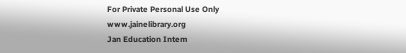For Private Personal Use Only
www.jainelibrary.org
Jan Education Intem